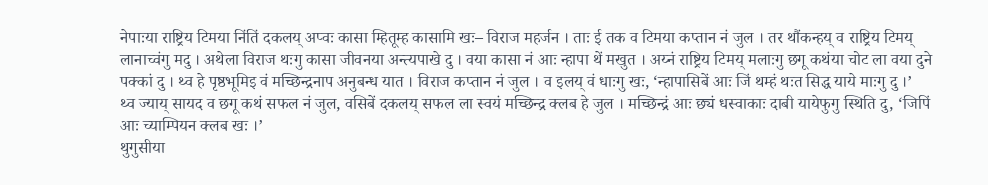नेपाःया राष्ट्रिय टिमया निंतिं दकलय् अप्वः कासा म्हितूम्ह कासामि खः– विराज महर्जन । ताः ई तक व टिमया कप्तान नं जुल । तर थौंकन्हय् व राष्ट्रिय टिमय् लानाच्वंगु मदु । अथेला विराज थःगु कासा जीवनया अन्त्यपाखे दु । वया कासा नं आः न्हापा थें मखुत । अय्नं राष्ट्रिय टिमय् मलाःगु छगू कथंया चोट ला वया दुने पक्कां दु । थ्व हे पृष्ठभूमिइ वं मच्छिन्द्रनाप अनुबन्ध यात । विराज कप्तान नं जुल । व इलय् वं धाःगु खः, ‘न्हापासिबें आः जिं थम्हं थःत सिद्ध याये माःगु दु ।’
थ्व ज्याय् सायद व छगू कथं सफल नं जुल, वसिबें दकलय् सफल ला स्वयं मच्छिन्द्र क्लब हे जुल । मच्छिन्द्रं आः छ्यं धस्वाकाः दाबी यायेफुगु स्थिति दु, ‘जिपिं आः च्याम्पियन क्लब खः ।’
थुगुसीया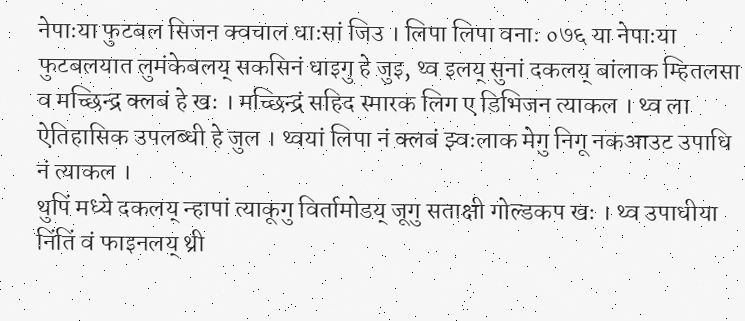नेपाःया फुटबल सिजन क्वचाल धाःसां जिउ । लिपा लिपा वनाः ०७६ या नेपाःया फुटबलयात लुमंकेबलय् सकसिनं धाइगु हे जुइ, थ्व इलय् सुनां दकलय् बांलाक म्हितलसा व मच्छिन्द्र क्लबं हे खः । मच्छिन्द्रं सहिद स्मारक लिग ए डिभिजन त्याकल । थ्व ला ऐतिहासिक उपलब्धी हे जुल । थ्वयां लिपा नं क्लबं झ्वःलाक मेगु निगू नकआउट उपाधि नं त्याकल ।
थुपिं मध्ये दकलय् न्हापां त्याकूगु विर्तामोडय् जूगु सताक्षी गोल्डकप खः । थ्व उपाधीया निंतिं वं फाइनलय् थ्री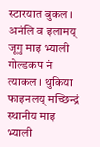स्टारयात बुकल । अनंलि व इलामय् जूगु माइ भ्याली गोल्डकप नं त्याकल । थुकिया फाइनलय् मच्छिन्द्रं स्थानीय माइ भ्याली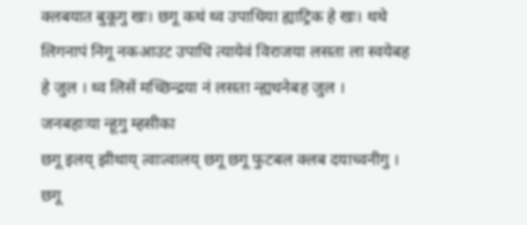क्लबयात बुकूगु खः। छगू कथं थ्व उपाधिया ह्याट्रिक हे खः। थथे लिगनापं निगू नकआउट उपाधि त्यायेवं विराजया लसता ला स्वयेबह हे जुल । थ्व लिसें मच्छिन्द्रया नं लसता न्ह्यथनेबह जुल ।
जनबहाःया न्हूगु म्हसीका
छगू इलय् झीथाय् त्वाःत्वालय् छगू छगू फुटबल क्लब दयाच्वनीगु । छगू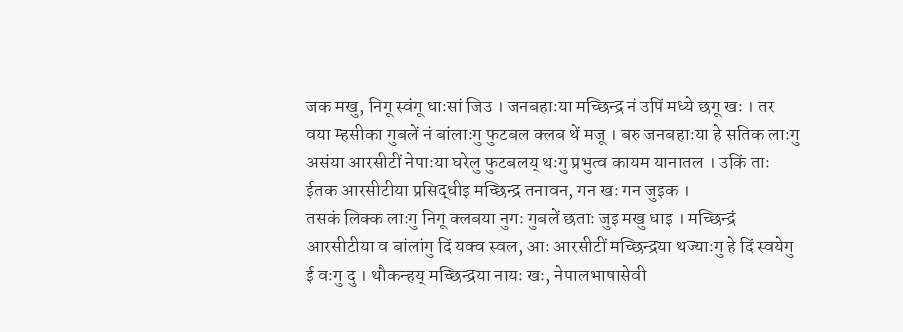जक मखु, निगू स्वंगू धाःसां जिउ । जनबहाःया मच्छिन्द्र नं उपिं मध्ये छगू खः । तर वया म्हसीका गुबलें नं बांलाःगु फुटबल क्लब थें मजू । बरु जनबहाःया हे सतिक लाःगु असंया आरसीटीं नेपाःया घरेलु फुटबलय् थःगु प्रभुत्व कायम यानातल । उकिं ताः ईतक आरसीटीया प्रसिद्धीइ मच्छिन्द्र तनावन, गन खः गन जुइक ।
तसकं लिक्क लाःगु निगू क्लबया नुगः गुबलें छताः जुइ मखु धाइ । मच्छिन्द्रं आरसीटीया व बांलांगु दिं यक्व स्वल, आः आरसीटीं मच्छिन्द्रया थज्याःगु हे दिं स्वयेगु ई वःगु दु । थौकन्हय् मच्छिन्द्रया नायः खः, नेपालभाषासेवी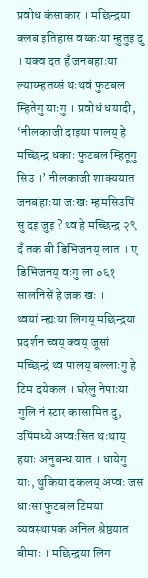प्रवोध कंसाकार । मछिन्द्रया क्लब इतिहास वय्कःया म्हुतुइ दु । यक्व दत हँ जनबहाःया ल्याय्म्हतय्सं थःथवं फुटबल म्हितेगु याःगु । प्रवोधं धयादी, ‘नीलकाजी दाइया पालय् हे मच्छिन्द्र धकाः फुटबल म्हितूगु सिउ ।’ नीलकाजी शाक्ययात जनबहाःया जःखः म्हमसिउपिं सु दइ जुइ ? थ्व हे मच्छिन्द्र २९ दँ तक बी डिभिजनय् लात । ए डिभिजनय् वःगु ला ०६१ सालनिसें हे जक खः ।
थ्वयां न्ह्यःया लिगय् मछिन्द्रया प्रदर्शन च्वय् क्वय् जूसां मच्छिन्द्रं थ्व पालय् बल्लाःगु हे टिम दयेकल । घरेलु नेपाःया गुलि नं स्टार कासामित दु, उपिंमध्ये अप्वःसित थःथाय् हयाः अनुबन्ध यात । धायेगु याः, थुकिया दकलय् अप्वः जस धाःसा फुटबल टिमया व्यवस्थापक अनिल श्रेष्ठयात बीमाः । मछिन्द्रया लिग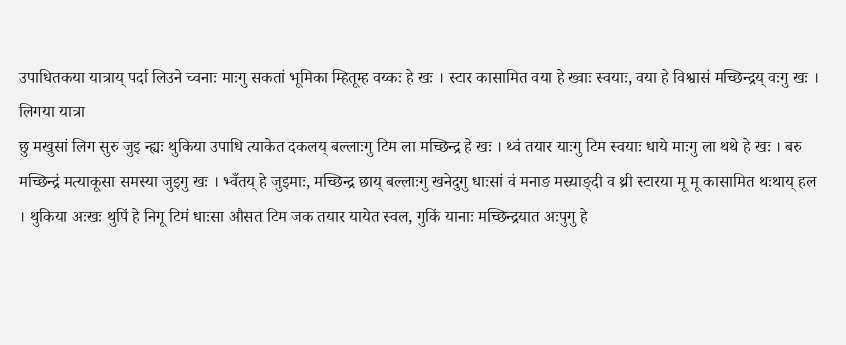उपाधितकया यात्राय् पर्दा लिउने च्वनाः माःगु सकतां भूमिका म्हितूम्ह वय्कः हे खः । स्टार कासामित वया हे ख्वाः स्वयाः, वया हे विश्वासं मच्छिन्द्रय् वःगु खः ।
लिगया यात्रा
छु मखुसां लिग सुरु जुइ न्ह्यः थुकिया उपाधि त्याकेत दकलय् बल्लाःगु टिम ला मच्छिन्द्र हे खः । थ्वं तयार याःगु टिम स्वयाः धाये माःगु ला थथे हे खः । बरु मच्छिन्द्रं मत्याकूसा समस्या जुइगु खः । भ्वँतय् हे जुइमाः, मच्छिन्द्र छाय् बल्लाःगु खनेदुगु धाःसां वं मनाङ मस्र्याङ्दी व थ्री स्टारया मू मू कासामित थःथाय् हल । थुकिया अःखः थुपिं हे निगू टिमं धाःसा औसत टिम जक तयार यायेत स्वल, गुकिं यानाः मच्छिन्द्रयात अःपुगु हे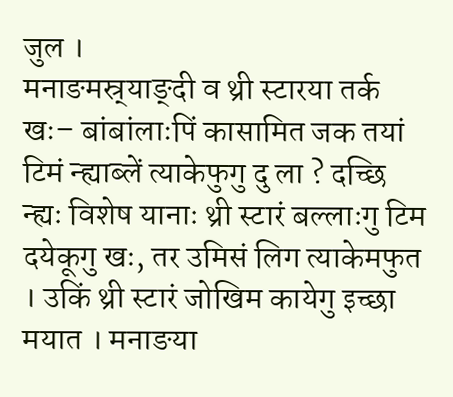जुल ।
मनाङमस्र्याङ्दी व थ्री स्टारया तर्क खः– बांबांलाःपिं कासामित जक तयां टिमं न्ह्याब्लें त्याकेफुगु दु ला ? दच्छि न्ह्यः विशेष यानाः थ्री स्टारं बल्लाःगु टिम दयेकूगु खः, तर उमिसं लिग त्याकेमफुत । उकिं थ्री स्टारं जोखिम कायेगु इच्छा मयात । मनाङया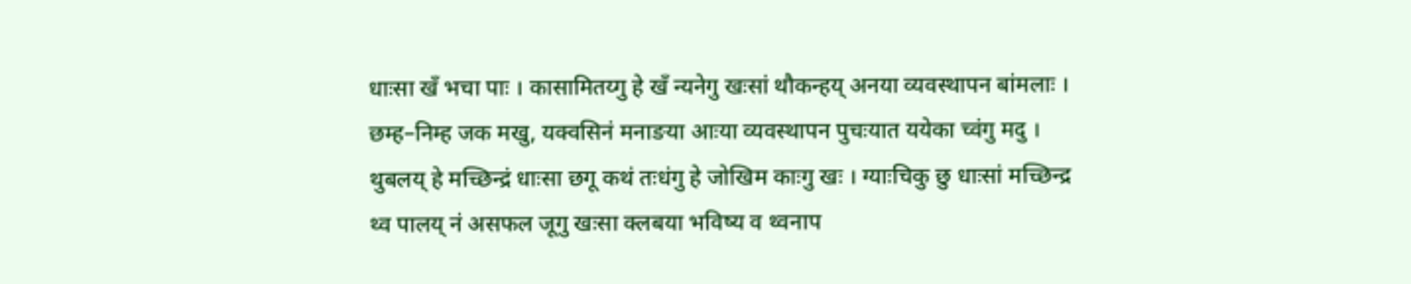धाःसा खँ भचा पाः । कासामितय्गु हे खँ न्यनेगु खःसां थौकन्हय् अनया व्यवस्थापन बांमलाः । छम्ह–निम्ह जक मखु, यक्वसिनं मनाङया आःया व्यवस्थापन पुचःयात ययेका च्वंगु मदु । थुबलय् हे मच्छिन्द्रं धाःसा छगू कथं तःधंगु हे जोखिम काःगु खः । ग्याःचिकु छु धाःसां मच्छिन्द्र थ्व पालय् नं असफल जूगु खःसा क्लबया भविष्य व थ्वनाप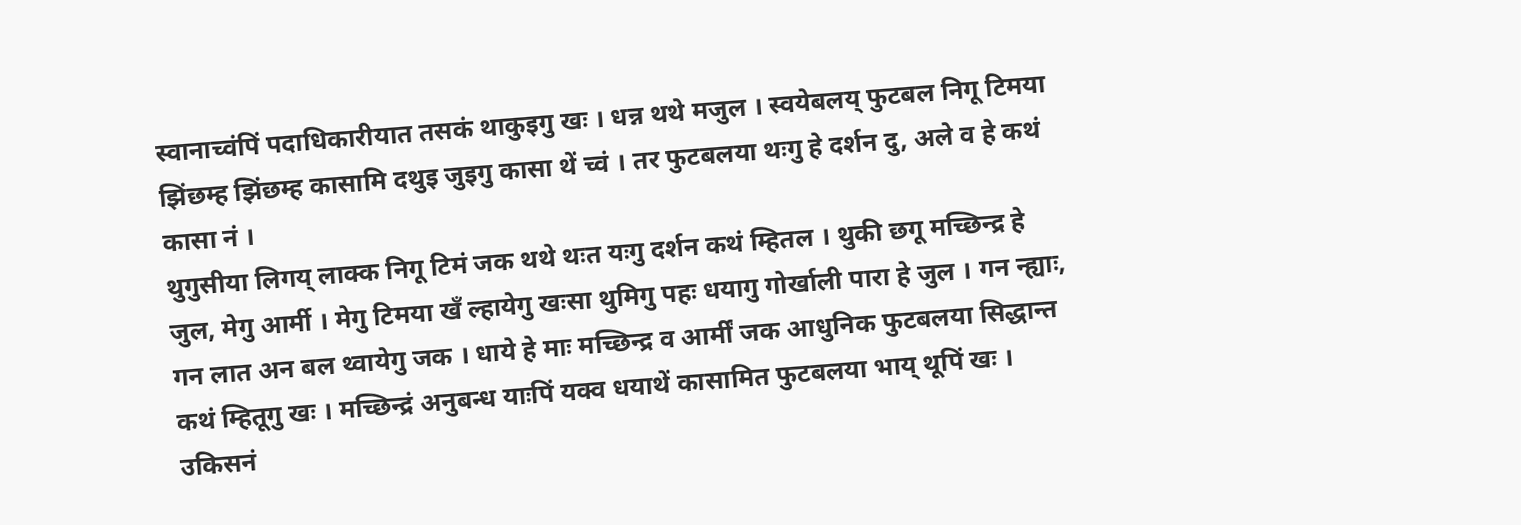स्वानाच्वंपिं पदाधिकारीयात तसकं थाकुइगु खः । धन्न थथे मजुल । स्वयेबलय् फुटबल निगू टिमया झिंछम्ह झिंछम्ह कासामि दथुइ जुइगु कासा थें च्वं । तर फुटबलया थःगु हे दर्शन दु, अले व हे कथं कासा नं ।
थुगुसीया लिगय् लाक्क निगू टिमं जक थथे थःत यःगु दर्शन कथं म्हितल । थुकी छगू मच्छिन्द्र हे जुल, मेगु आर्मी । मेगु टिमया खँ ल्हायेगु खःसा थुमिगु पहः धयागु गोर्खाली पारा हे जुल । गन न्ह्याः, गन लात अन बल थ्वायेगु जक । धाये हे माः मच्छिन्द्र व आर्मीं जक आधुनिक फुटबलया सिद्धान्त कथं म्हितूगु खः । मच्छिन्द्रं अनुबन्ध याःपिं यक्व धयाथें कासामित फुटबलया भाय् थूपिं खः । उकिसनं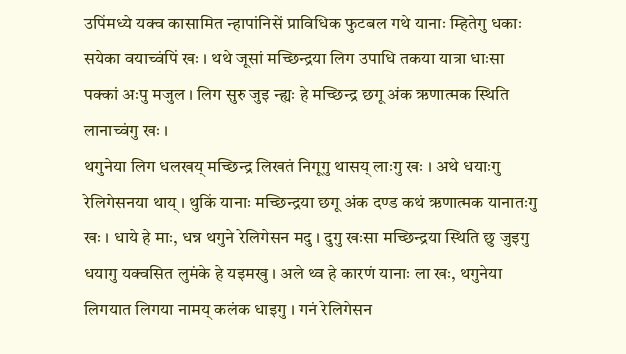उपिंमध्ये यक्व कासामित न्हापांनिसें प्राविधिक फुटबल गथे यानाः म्हितेगु धकाः सयेका वयाच्वंपिं खः । थथे जूसां मच्छिन्द्रया लिग उपाधि तकया यात्रा धाःसा पक्कां अःपु मजुल । लिग सुरु जुइ न्ह्यः हे मच्छिन्द्र छगू अंक ऋणात्मक स्थिति लानाच्वंगु खः ।
थगुनेया लिग धलखय् मच्छिन्द्र लिखतं निगूगु थासय् लाःगु खः । अथे धयाःगु रेलिगेसनया थाय् । थुकिं यानाः मच्छिन्द्रया छगू अंक दण्ड कथं ऋणात्मक यानातःगु खः । धाये हे माः, धन्न थगुने रेलिगेसन मदु । दुगु खःसा मच्छिन्द्रया स्थिति छु जुइगु धयागु यक्वसित लुमंके हे यइमखु । अले थ्व हे कारणं यानाः ला खः, थगुनेया लिगयात लिगया नामय् कलंक धाइगु । गनं रेलिगेसन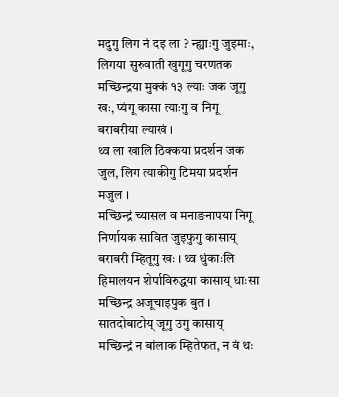मदुगु लिग नं दइ ला ? न्ह्याःगु जुइमाः, लिगया सुरुवाती खुगूगु चरणतक मच्छिन्द्रया मुक्कं १३ ल्याः जक जूगु खः, प्यंगू कासा त्याःगु व निगू बराबरीया ल्याखं ।
थ्व ला खालि ठिक्कया प्रदर्शन जक जुल, लिग त्याकीगु टिमया प्रदर्शन मजुल ।
मच्छिन्द्रं च्यासल व मनाङनापया निगू निर्णायक सावित जुइफुगु कासाय् बराबरी म्हितूगु खः । थ्व धुंकाःलि हिमालयन शेर्पाविरुद्धया कासाय् धाःसा मच्छिन्द्र अजूचाइपुक बुत । सातदोबाटोय् जूगु उगु कासाय् मच्छिन्द्रं न बांलाक म्हितेफत, न वं थः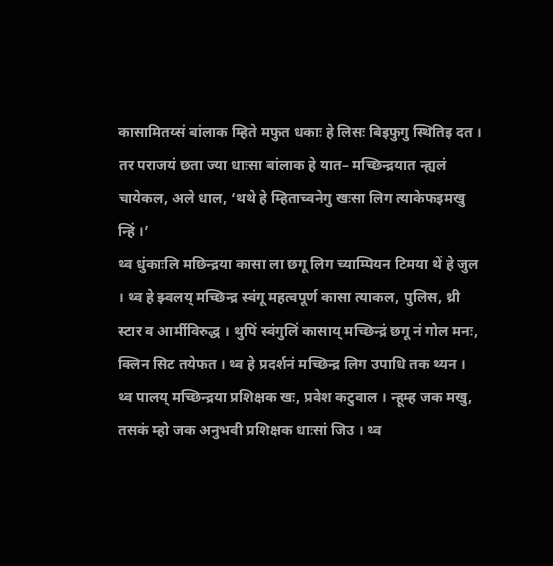कासामितय्सं बांलाक म्हिते मफुत धकाः हे लिसः बिइफुगु स्थितिइ दत । तर पराजयं छता ज्या धाःसा बांलाक हे यात– मच्छिन्द्रयात न्ह्यलं चायेकल, अले धाल, ‘थथे हे म्हिताच्वनेगु खःसा लिग त्याकेफइमखु न्हिं ।’
थ्व धुंकाःलि मछिन्द्रया कासा ला छगू लिग च्याम्पियन टिमया थें हे जुल । थ्व हे झ्वलय् मच्छिन्द्र स्वंगू महत्वपूर्ण कासा त्याकल, पुलिस, थ्री स्टार व आर्मीविरुद्ध । थुपिं स्वंगुलिं कासाय् मच्छिन्द्रं छगू नं गोल मनः, क्लिन सिट तयेफत । थ्व हे प्रदर्शनं मच्छिन्द्र लिग उपाधि तक थ्यन ।
थ्व पालय् मच्छिन्द्रया प्रशिक्षक खः, प्रवेश कटुवाल । न्हूम्ह जक मखु, तसकं म्हो जक अनुभवी प्रशिक्षक धाःसां जिउ । थ्व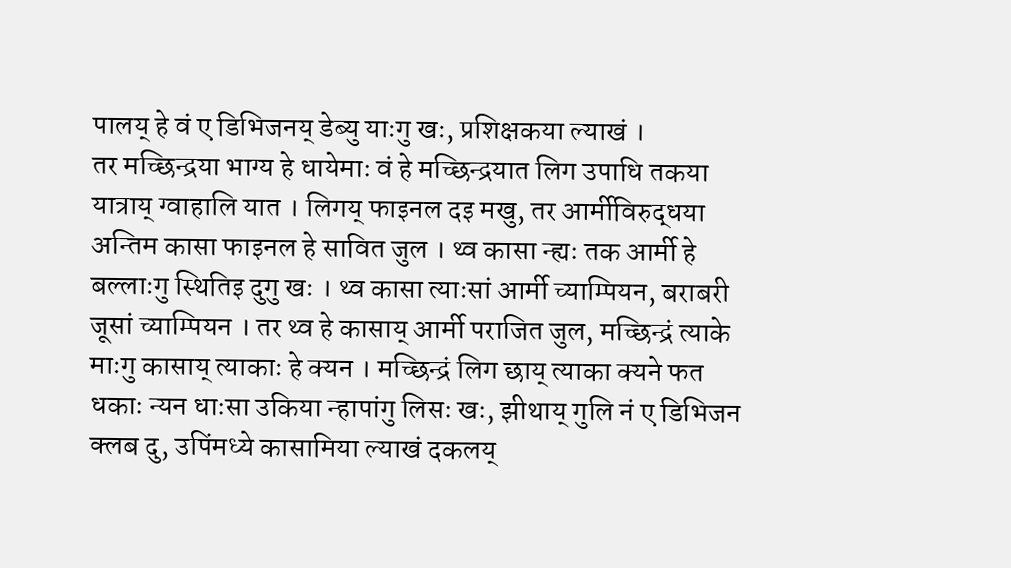पालय् हे वं ए डिभिजनय् डेब्यु याःगु खः, प्रशिक्षकया ल्याखं ।
तर मच्छिन्द्रया भाग्य हे धायेमाः वं हे मच्छिन्द्रयात लिग उपाधि तकया यात्राय् ग्वाहालि यात । लिगय् फाइनल दइ मखु, तर आर्मीविरुद्धया अन्तिम कासा फाइनल हे सावित जुल । थ्व कासा न्ह्यः तक आर्मी हे बल्लाःगु स्थितिइ दुगु खः । थ्व कासा त्याःसां आर्मी च्याम्पियन, बराबरी जूसां च्याम्पियन । तर थ्व हे कासाय् आर्मी पराजित जुल, मच्छिन्द्रं त्याके माःगु कासाय् त्याकाः हे क्यन । मच्छिन्द्रं लिग छाय् त्याका क्यने फत धकाः न्यन धाःसा उकिया न्हापांगु लिसः खः, झीथाय् गुलि नं ए डिभिजन क्लब दु, उपिंमध्ये कासामिया ल्याखं दकलय्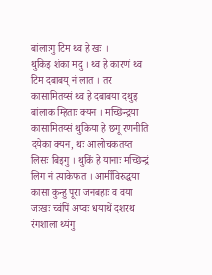बांलाःगु टिम थ्व हे खः ।
थुकिइ शंका मदु । थ्व हे कारणं थ्व टिम दबाबय् नं लात । तर कासामितय्सं थ्व हे दबाबया दथुइ बांलाक म्हिताः क्यन । मच्छिन्द्रया कासामितय्सं थुकिया हे छगू रणनीति दयेका क्यन, थः आलोचकतय्त लिसः बिइगु । थुकिं हे यानाः मच्छिन्द्रं लिग नं त्याकेफत । आर्मीविरुद्धया कासा कुन्हु पूरा जनबहाः व वया जःखः च्वंपिं अप्वः धयाथें दशरथ रंगशाला थ्यंगु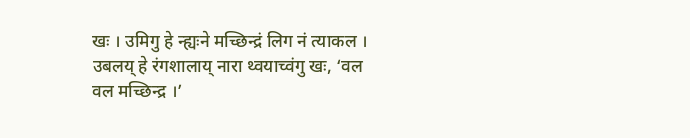खः । उमिगु हे न्ह्यःने मच्छिन्द्रं लिग नं त्याकल । उबलय् हे रंगशालाय् नारा थ्वयाच्वंगु खः, ‘वल वल मच्छिन्द्र ।’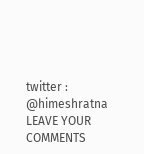twitter : @himeshratna
LEAVE YOUR COMMENTS